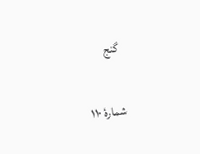گنج

شمارهٔ ۱۱۰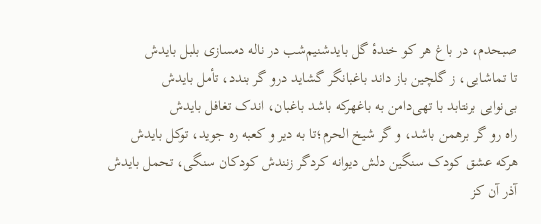صبحدم، در باغ هر کو خندهٔ گل بایدشنیم‌شب در ناله دمسازی بلبل بایدش
تا تماشایی، ز گلچین باز داند باغبانگر گشاید درو گر بندد، تأمل بایدش
بی‌نوایی برنتابد با تهی‌دامن به باغهرکه باشد باغبان، اندک تغافل بایدش
راه رو گر برهمن باشد، و گر شیخ الحرم؛تا به دیر و کعبه ره جوید، توکل بایدش
هرکه عشق کودک سنگین دلش دیوانه کردگر زنندش کودکان سنگی، تحمل بایدش
آذر آن کز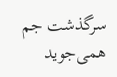سرگذشت جم همی‌جوید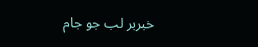خبربر لب جو جام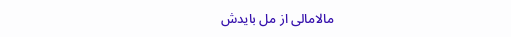مالامالی از مل بایدش